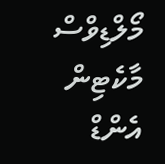މޯލްޑިވްސް މާކެޓިން އެންޑް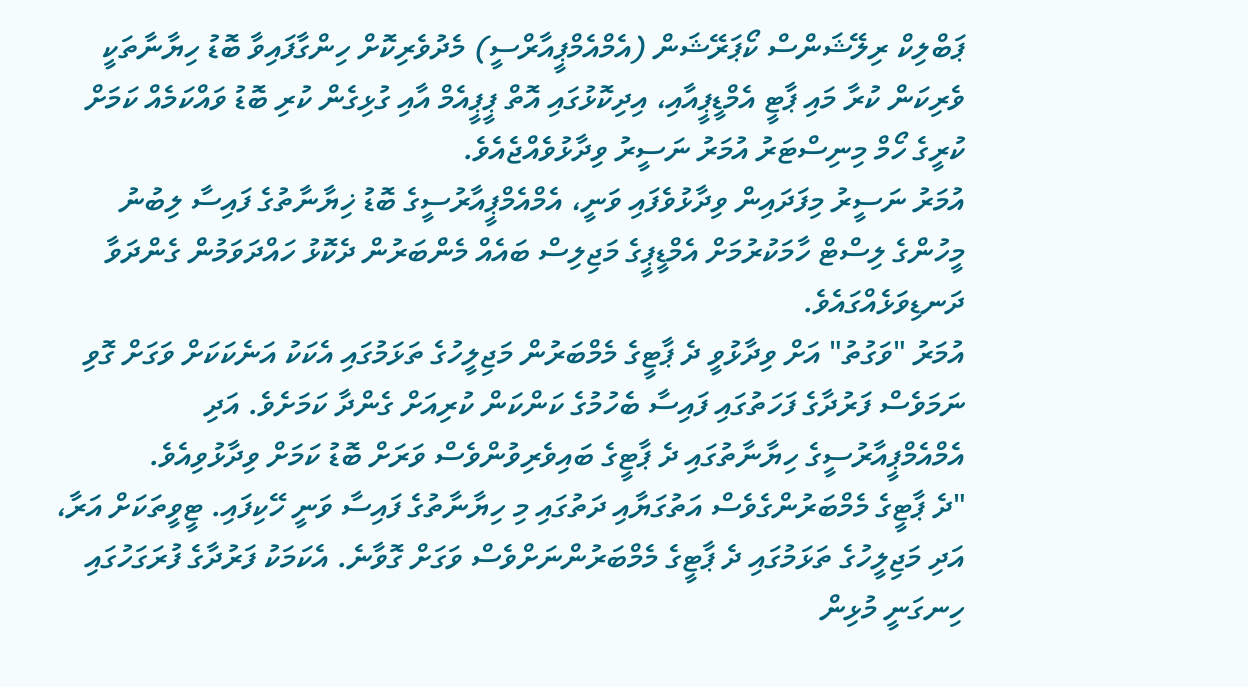ޕަބްލިކް ރިލޭޝަންސް ކޯޕަރޭޝަން (އެމްއެމްޕީއާރްސީ) މެދުވެރިކޮށް ހިންގާފައިވާ ބޮޑު ހިޔާނާތަކީ ވެރިކަން ކުރާ މައި ޕާޓީ އެމްޑީޕީއާއި، އިދިކޮޅުގައި އޮތް ޕީޕީއެމް އާއި ގުޅިގެން ކުރި ބޮޑު ވައްކަމެއް ކަމަށް ކުރީގެ ހޯމް މިނިސްޓަރު އުމަރު ނަސީރު ވިދާޅުވެއްޖެއެވެ.
އުމަރު ނަސީރު މިފަދައިން ވިދާޅުވެފައި ވަނީ، އެމްއެމްޕީއާރުސީގެ ބޮޑު ޚިޔާނާތުގެ ފައިސާ ލިބުނު މީހުންގެ ލިސްޓް ހާމަކުރުމަށް އެމްޑީޕީގެ މަޖިލިސް ބައެއް މެންބަރުން ދެކޮޅު ހައްދަވަމުން ގެންދަވާ ދަނޑިވަޅެއްގައެވެ.
އުމަރު "ވަގުތު" އަށް ވިދާޅުވީ ދެ ޕާޓީގެ މެމްބަރުން މަޖިލީހުގެ ތަޅަމުގައި އެކަކު އަނެކަކަށް ވަގަށް ގޮވި ނަމަވެސް ފަރުދާގެ ފަހަތުގައި ފައިސާ ބެހުމުގެ ކަންކަން ކުރިއަށް ގެންދާ ކަމަށެވެ. އަދި އެމްއެމްޕީއާރުސީގެ ހިޔާނާތުގައި ދެ ޕާޓީގެ ބައިވެރިވުންވެސް ވަރަށް ބޮޑު ކަމަށް ވިދާޅުވިއެވެ.
"ދެ ޕާޓީގެ މެމްބަރުންގެވެސް އަތުގަޔާއި ދަތުގައި މި ހިޔާނާތުގެ ފައިސާ ވަނީ ހޭކިފައި. ޓީވީތަކަށް އަރާ، އަދި މަޖިލީހުގެ ތަޅަމުގައި ދެ ޕާޓީގެ މެމްބަރުންނަށްވެސް ވަގަށް ގޮވާނެ. އެކަމަކު ފަރުދާގެ ފުރަގަހުގައި ހިނގަނީ މުޅިން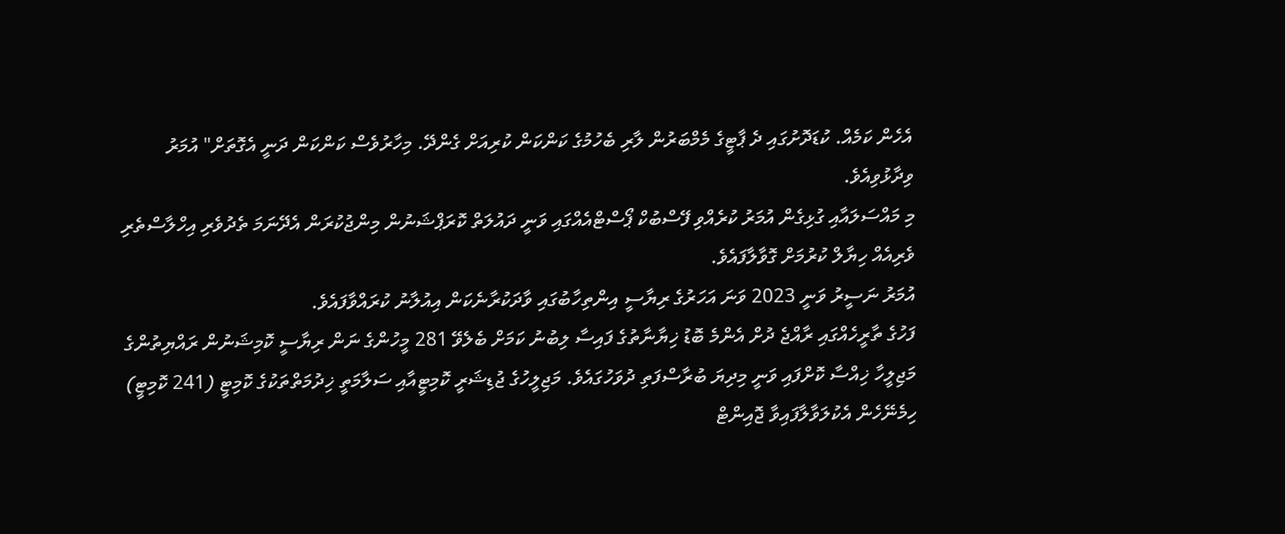އެހެން ކަމެއް. ކުޑަދޮށުގައި ދެ ޕާޓީގެ މެމްބަރުން ލާރި ބެހުމުގެ ކަންކަން ކުރިއަށް ގެންދޭ. މިހާރުވެސް ކަންކަން ދަނީ އެގޮތަށް" އުމަރު ވިދާޅުވިއެވެ.
މި މައްސަލައާއި ގުޅިގެން އުމަރު ކުރެއްވި ފޭސްބުކް ޕޯސްޓްއެއްގައި ވަނީ ދައުލަތް ކޮރަޕްޝަނުން މިންޖުކުރަން އެދޭނަމަ ތެދުވެރި އިހްލާސްތެރި ވެރިއެއް ހިޔާލް ކުރުމަށް ގޮވާލާފައެވެ.
އުމަރު ނަސީރު ވަނީ 2023 ވަނަ އަހަރުގެ ރިޔާސީ އިންތިހާބުގައި ވާދަކުރާނެކަން އިއުލާނު ކުރައްވާފައެވެ.
ފަހުގެ ތާރީހެއްގައި ރާއްޖެ ދުށް އެންމެ ބޮޑު ޚިޔާނާތުގެ ފައިސާ ލިބުނު ކަމަށް ބެލެވޭ 281 މީހުންގެ ނަން ރިޔާސީ ކޮމިޝަނުން ރައްޔިތުންގެ މަޖިލީހާ ޚިއްސާ ކޮށްފައި ވަނީ މިދިޔަ ބުރާސްފަތި ދުވަހުގައެވެ. މަޖިލީހުގެ ޖުޑިޝަރީ ކޮމިޓީއާއި ސަލާމަތީ ޚިދުމަތްތަކުގެ ކޮމިޓީ (241 ކޮމިޓީ) ހިމެނޭހެން އެކުލަވާލާފައިވާ ޖޮއިންޓް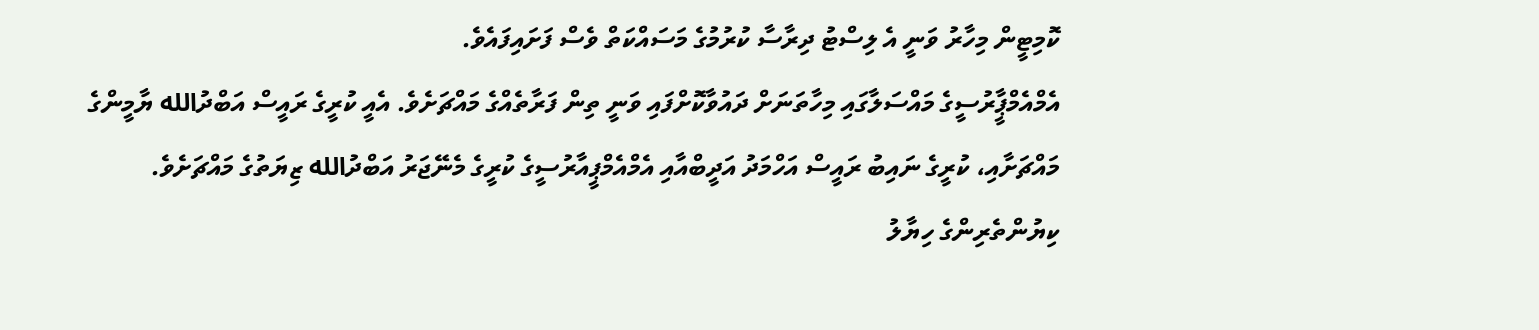ކޮމިޓީން މިހާރު ވަނީ އެ ލިސްޓު ދިރާސާ ކުރުމުގެ މަސައްކަތް ވެސް ފަށައިފައެވެ.
އެމްއެމްޕީާރުސީގެ މައްސަލާގައި މިހާތަނަށް ދައުވާކޮށްފައި ވަނީ ތިން ފަރާތެއްގެ މައްޗަށެވެ. އެއީ ކުރީގެ ރައީސް އަބްދުالله ޔާމީންގެ މައްޗަށާއި، ކުރީގެ ނައިބު ރައީސް އަހްމަދު އަދީބްއާއި އެމްއެމްޕީއާރުސީގެ ކުރީގެ މެނޭޖަރު އަބްދުالله ޒިޔަތުގެ މައްޗަށެވެ.
ކިޔުންތެރިންގެ ހިޔާލު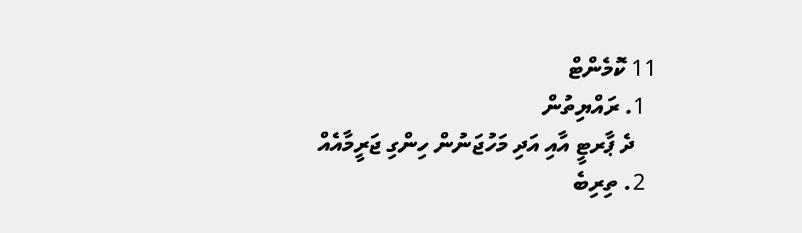11 ކޮމެންޓް
  1. ރައްޔިތުން
    ދެ ޕާރޓީ އާއި އަދި މަހުޖަނުން ހިންގި ޖަރީމާއެއް
  2. ތިރިބެ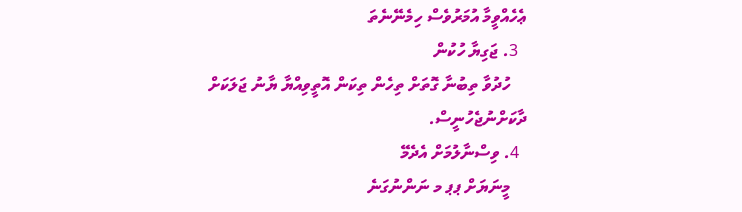ޢެހެއްވީމާ އުމަރުވެސް ހިމެނޭނެތަ
  3. ޖަގިޔާ ހުކުން
    ހުދުވާ ތިބުނާ ގޮތަށް ތިހެން ތިކަން އޮތީވިއްޔާ ޔާނު ޖަލަކަށް ދާކަށްނުޖެހުނީސް.
  4. ވިސްނާލުމަށް އެދެމޭ
    މީނަޔަށް ޕޕ މ ނަންނުގަނެ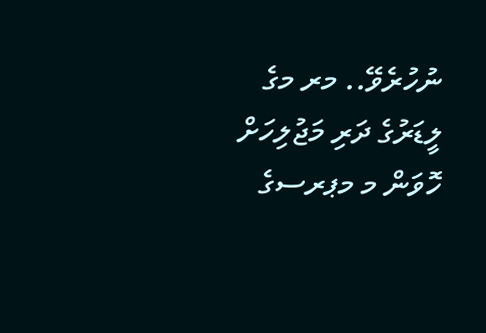ނުހުރެވޭ.. މރ މގެ ލީޑަރުގެ ދަރި މަޖުލިހަށް ހޮވަން މ މޕރސގެ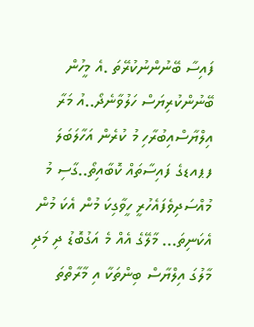ފައިސާ ބޭނުންނުކުރޭތަ .އެ މީހުން ބޭނުންކުރިޔަސް ހަލުވާނެދޯ..އު މަރާ އިލްޔާސްއިބުރާހި މު ކުރެން އަހާލަބަލަ ފޕއޑގެ ފައިސާތައް ކޮބާއިތޯ..ގާސި މު މުއްސަދިވެފައެހުރީ ހީވާގިކަ މުން އެކަ މުން އެކަނިތަ... މާލޭގެ އެއް މެ އަގުބޮޑު ދި މަދި މާލުގަ އިލްޔާސް ބިންތަކާ އި މާރާތްތަ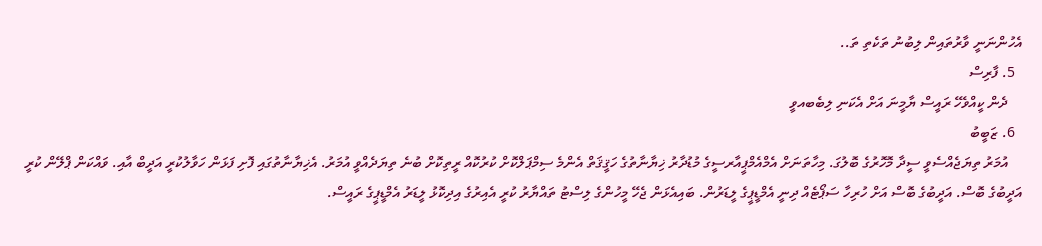އެހުންނަނީ ވާރުތައިން ލިބުނު ތަކެތި ތަ..
  5. ފާރިސް
    ދެން ކީއްވެހޭ ރައީސް ޔާމީނަ އަށް އެކަނި ލިބެބއވީ
  6. ޒަބީބު
    އުމަރު ތިޔަޖެއްސެވީ ސީދާ މޮހޮރުގެ ބޮލުގަ. މިހާތަނަށް އެމްއެމްޕީއާރސީގެ މުޑުދާރު ޚިޔާނާތުގެ ހަޤީޤަތް އެންމެ ސިމްޕަލްކޮށް ކުރުކޮއް ރީތިކޮށް ބުނެ ތިޔަދެއްވީ އުމަރު. އެޚިޔާނާތުގައި ފޮށި ފަޅަން ހަވާލުކުރީ އަދީބް އާއި. ވައްކަން ޕްލޭން ކުރީ އަދީބުގެ ބޮސް. އަދީބުގެ ބޮސް އަށް ހުރިހާ ސަޕޯޓެއް ދިނީ އެމްޑީޕީގެ ލީޑަރުން. ބައިއެޅަން ޖެހޭ މީހުންގެ ލިސްޓު ތައްޔާރު ކުރީ އެއިރުގެ އިދިކޮޅު ލީޑަރު އެމްޑީޕީގެ ރައީސް.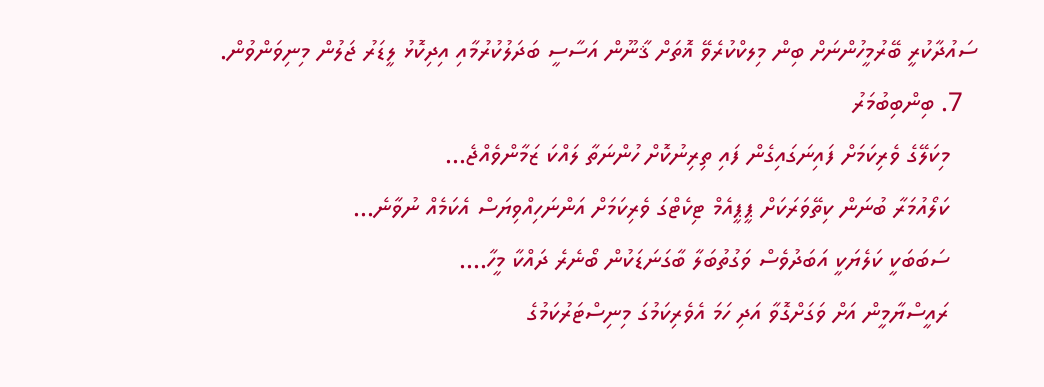ސައުދާކުރީ ބޭރުމީހުންނަށް ބިން މިލކްކުރެވޭ ޣޮތަށް ޤާނޫން އަސާސީ ބަދަލުކުރުމާއި އިދިކޮޅު ލީޑަރު ޖަލުން މިނިވަންވުން.
  7. ބިންބިބުމަރު
    މިކަލޭގެ ވެރިކަމަށް ފައިނަގައިގެން ފައި ތިރިނުކޮށް ހުންނަތާ ލައްކަ ޒަމާންވެއްޖެ...
    ކަލޯއުމަރާ ބުނަން ކިތޭވަރަކަށް ޕީޕީއެމް ޓިކެޓްގަ ވެރިކަމަށް އަންނަހިއްވިޔަސް އެކަމެއް ނުވާނެ...
    ސަބަބަކީ ކަލެޔަކީ އަބަދުވެސް ވަގުތުބަލާ ބާގަނަޑަކުން ބޯނެރެ ދައްކާ މީހާ....
    ރައީސްޔާމީން އަށް ވަގަށްގޮވާ އަދި ހަމަ އެވެރިކަމުގަ މިނިސްޓަރުކަމުގެ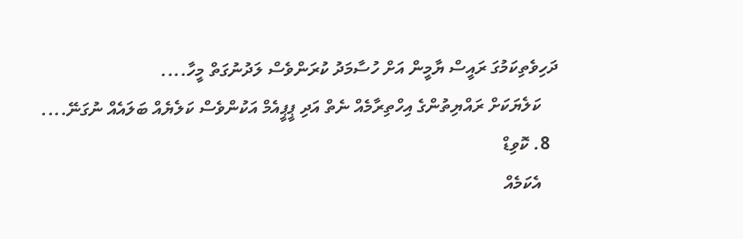ދަހިވެތިކަމުގަ ރައީސް ޔާމީން އަށް ހުސާމަދު ކުރަންވެސް ލަދުނުގަތް މީހާ....
    ކަލެޔަކަށް ރައްޔިތުންގެ އިހްތިރާމެއް ނެތް އަދި ޕީޕީއެމް އަކުންވެސް ކަލެޔެއް ބަލައެއް ނުގަނޭ....
  8. ކޮވިޑް
    އެކަމެއް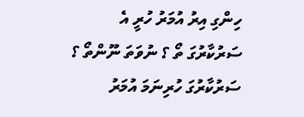ހިންގި އިރު އުމަރު ހުރީ އެ ސަރުކާރުގަ ތޯ ؟ ނުވަތަ ނޫންތޯ ؟ ސަރުކާރުގަ ހުރިނަމަ އުމަރު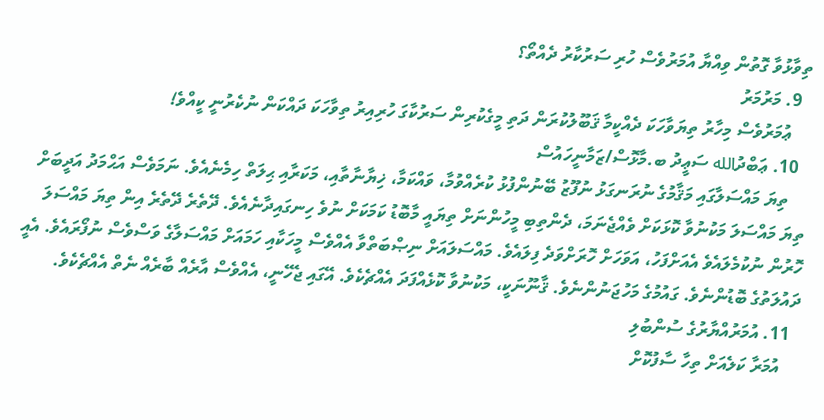ތިވާޅުވާ ގޮތުން ވިއްޔާ އުމަރުވެސް ހުރި ސަރުކާރު ދެއްތޯ؟
  9. މަރުމަރު
    ޢުމަރުވެސް މިހާރު ތިޔަވާހަކަ ދެއްކީމާ ޤަބޫލުކުރަން ދަތި މީގެކުރިން ސަރުކާގަ ހުރިއިރު ތިވާހަކަ ދައްކަން ނުކެރުނީ ކީއްވެ!
  10. ޢަބްދުالله ސަޢީދު ބ.މާޅޮސް/ޒަމާނީހައުސް
    ތިޔަ މައްސަލާގައި މަޤާމުގެ ނުރަނގަޅު ނުފޫޒު ބޭނުންފުޅު ކުރެއްވުމާ، ވައްކަމާ، ޚިޔާނާތާއި، މަކަރާއި ޙިލަތް ހިމެނެއެވެ. ނަމަވެސް އަޙްމަދު އަދީބަށް ތިޔަ މައްސަލަ މަކުނުވާ ކޮޅަކަށް ވެއްޖެނަމަ، ދެންތިބި މީހުންނަށް ތިޔައީ މާބޮޑު ކަމަކަށް ނުވެ ހިނގައިދާނެއެވެ. ދޭތެރެ ދޭތެރެ އިން ތިޔަ މައްސަލަ ހޮރުން ނުކުމެލައެވެ އެއަށްފަހު، އަވަހަށް ހޮރަށްވަދެ ފިލައެވެ. މައްސަލައަށް ނިޞްބަތްވާ އެއްވެސް މީހަކާއި ހަމައަށް މައްސަލާގެ ވަސްވެސް ނުފޯރައެވެ. އެއީ ދައުލަތުގެ ބޮޑުންނެވެ. ގައުމުގެ މަހުޖަނުންނެވެ. ޤާނޫނަކީ، މަކުނުވާ ކޮޅެއްފަދަ އެއްޗެކެވެ. އޭގައި ޖެހޭނީ، އެއްވެސް އާރެއް ބާރެއް ނެތް އެއްޗެކެވެ.
  11. އުމަރުއްޔާރުގެ ސުންބުލި
    އުމަރާ ކަލެއަށް ތިހާ ސާފުކޮށް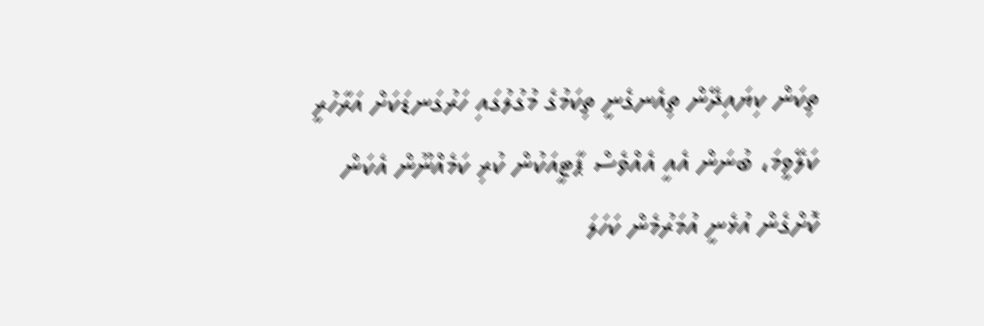ތިކަން ކިޔައިދޭން ތިއެނގެނީ ތިކަމުގެ މުގުލުގައި ހަރުގަނޑަކަށް އަރާހުރީ ކަލޭވީމަ، ބުނަން އެއީ އެއްވެސް ޕާޓީއަކުން ކުރި ކަމެއްނޫން އެކަން ކޮށްގެން އުޅެނީ އުމަރުމެން ކަހަލަ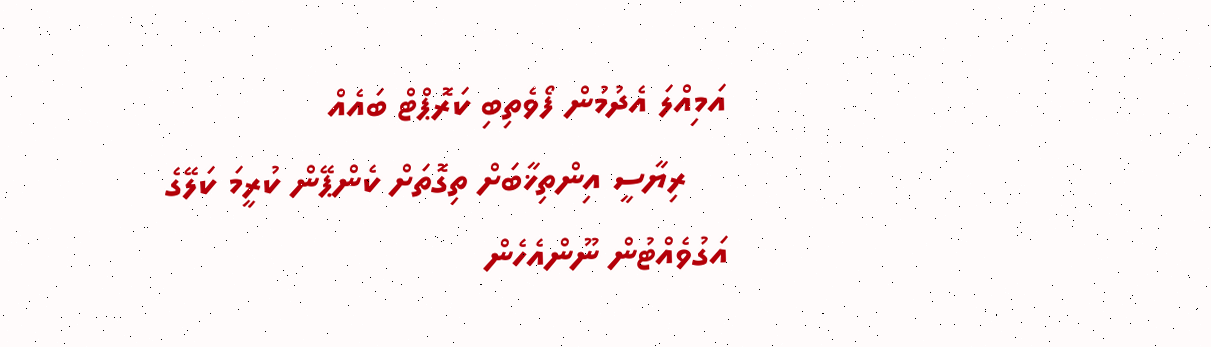އަމިއްލަ އެދުމުން ފޯވެތިބި ކަރޮޕްޓް ބައެއް
    ރިޔާސީ އިންތިޚާބަށް ތިގޮތަށް ކެންޕޭން ކުރީމަ ކަލޭގެ އަގުވެއްޓުން ނޫންއެހެން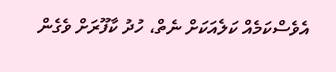އެވެސްކަމެއް ކަލެއަކަށް ނެތް، ހުދު ކާފޫރަށް ވެގެން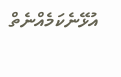އުޅޭނެކަމެއްނެތް